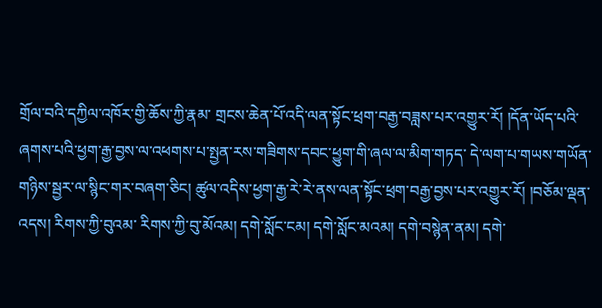གྲོལ་བའི་དཀྱིལ་འཁོར་གྱི་ཆོས་ཀྱི་རྣམ་ གྲངས་ཆེན་པོ་འདི་ལན་སྟོང་ཕྲག་བརྒྱ་བཟླས་པར་འགྱུར་རོ། །དོན་ཡོད་པའི་ཞགས་པའི་ཕྱག་རྒྱ་བྱས་ལ་འཕགས་པ་སྤྱན་རས་གཟིགས་དབང་ཕྱུག་གི་ཞལ་ལ་མིག་གཏད་ དེ་ལག་པ་གཡས་གཡོན་གཉིས་སྦྱར་ལ་སྙིང་གར་བཞག་ཅིང། ཚུལ་འདིས་ཕྱག་རྒྱ་རེ་རེ་ནས་ལན་སྟོང་ཕྲག་བརྒྱ་བྱས་པར་འགྱུར་རོ། །བཅོམ་ལྡན་འདས། རིགས་ཀྱི་བུའམ་ རིགས་ཀྱི་བུ་མོའམ། དགེ་སློང་ངམ། དགེ་སློང་མའམ། དགེ་བསྙེན་ནམ། དགེ་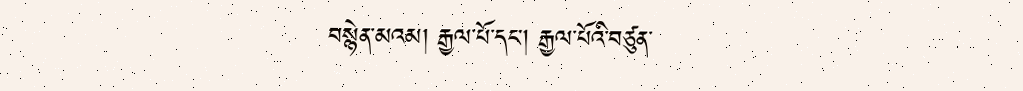བསྙེན་མའམ། རྒྱལ་པོ་དང། རྒྱལ་པོའི་བཙུན་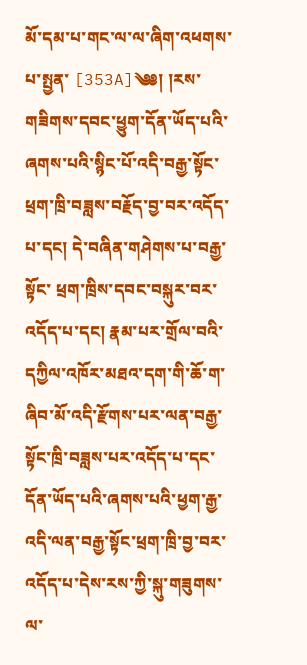མོ་དམ་པ་གང་ལ་ལ་ཞིག་འཕགས་པ་སྤྱན་ [353A]༄༅། །རས་གཟིགས་དབང་ཕྱུག་དོན་ཡོད་པའི་ཞགས་པའི་སྙིང་པོ་འདི་བརྒྱ་སྟོང་ཕྲག་ཁྲི་བཟླས་བརྗོད་བྱ་བར་འདོད་པ་དང། དེ་བཞིན་གཤེགས་པ་བརྒྱ་སྟོང་ ཕྲག་ཁྲིས་དབང་བསྐུར་བར་འདོད་པ་དང། རྣམ་པར་གྲོལ་བའི་དཀྱིལ་འཁོར་མཐའ་དག་གི་ཆོ་ག་ཞིབ་མོ་འདི་རྫོགས་པར་ལན་བརྒྱ་སྟོང་ཁྲི་བཟླས་པར་འདོད་པ་དང་ དོན་ཡོད་པའི་ཞགས་པའི་ཕྱག་རྒྱ་འདི་ལན་བརྒྱ་སྟོང་ཕྲག་ཁྲི་བྱ་བར་འདོད་པ་དེས་རས་ཀྱི་སྐུ་གཟུགས་ལ་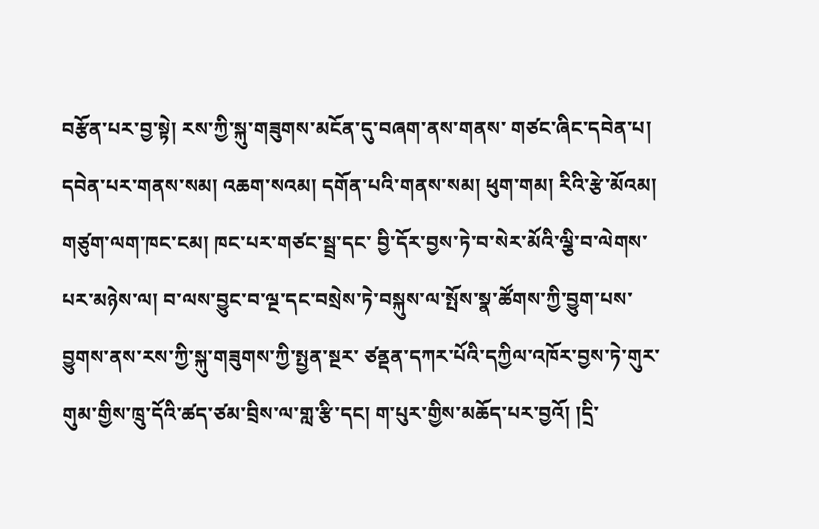བརྩོན་པར་བྱ་སྟེ། རས་ཀྱི་སྐུ་གཟུགས་མངོན་དུ་བཞག་ནས་གནས་ གཙང་ཞིང་དབེན་པ། དབེན་པར་གནས་སམ། འཆག་སའམ། དགོན་པའི་གནས་སམ། ཕུག་གམ། རིའི་རྩེ་མོའམ། གཙུག་ལག་ཁང་ངམ། ཁང་པར་གཙང་སྦྲ་དང་ བྱི་དོར་བྱས་ཏེ་བ་སེར་མོའི་ལྕི་བ་ལེགས་པར་མཉེས་ལ། བ་ལས་བྱུང་བ་ལྔ་དང་བསྲེས་ཏེ་བསྐུས་ལ་སྤོས་སྣ་ཚོགས་ཀྱི་བྱུག་པས་བྱུགས་ནས་རས་ཀྱི་སྐུ་གཟུགས་ཀྱི་སྤྱན་སྔར་ ཙནྡན་དཀར་པོའི་དཀྱིལ་འཁོར་བྱས་ཏེ་གུར་གུམ་གྱིས་ཁྲུ་དོའི་ཚད་ཙམ་བྲིས་ལ་གླ་རྩི་དང། ག་པུར་གྱིས་མཆོད་པར་བྱའོ། །དྲི་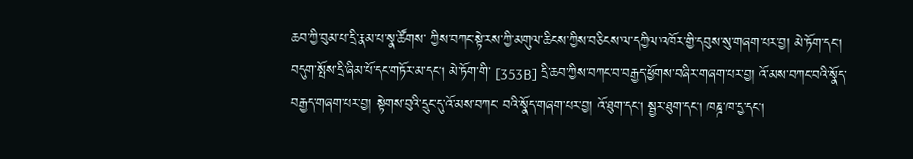ཆབ་ཀྱི་བུམ་པ་དྲི་རྣམ་པ་སྣ་ཚོགས་ ཀྱིས་བཀང་སྟེ་རས་ཀྱི་མགུལ་ཆིངས་ཀྱིས་བཅིངས་ལ་དཀྱིལ་འཁོར་གྱི་དབུས་སུ་གཞག་པར་བྱ། མེ་ཏོག་དང། བདུག་སྤོས་དྲི་ཞིམ་པོ་དང་གཏོར་མ་དང། མེ་ཏོག་གི་ [353B] དྲི་ཆབ་ཀྱིས་བཀང་བ་བརྒྱད་ཕྱོགས་བཞིར་གཞག་པར་བྱ། འོ་མས་བཀང་བའི་སྣོད་བརྒྱད་གཞག་པར་བྱ། སྟེགས་བུའི་དྲུང་དུ་འོ་མས་བཀང་ བའི་སྣོད་གཞག་པར་བྱ། འོ་ཐུག་དང། སྦྱར་ཐུག་དང། ཁཎྜ་ཁ་དྱ་དང།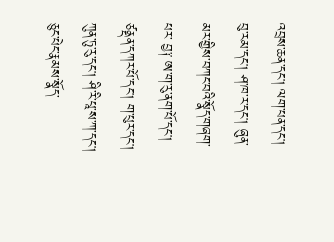འབྲས་ཆན་དང། ལག་པན་དང། བུ་རམ་དང། ཤ་ཁ་ར་དང། ཞུན་མར་གྱིས་བཀང་བའི་སྣོད་གཞག་པར་ བྱ༑ ཨ་ག་རུ་ནག་པོ་དང། ཙནྡན་དཀར་པོ་དང། ག་པུར་དང། ཀུན་ཏུ་རུ་དང། ཤི་རི་པཱ་ས་ཀ་དང། ཅུང་པེང་རྣམས་སྣོད་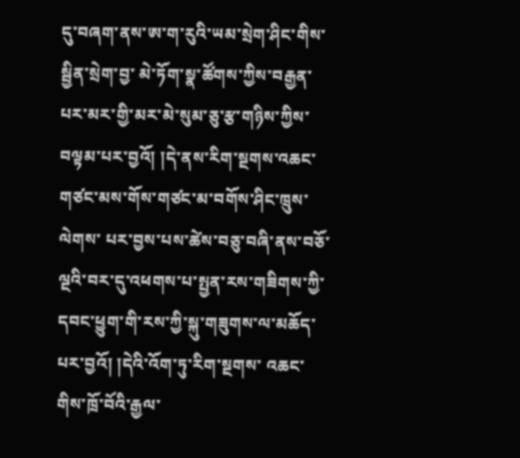དུ་བཞག་ནས་ཨ་ག་རུའི་ཡམ་སྲེག་ཤིང་གིས་སྦྱིན་སྲེག་བྱ་ མེ་ཏོག་སྣ་ཚོགས་ཀྱིས་བརྒྱན་པར་མར་གྱི་མར་མེ་སུམ་ཅུ་རྩ་གཉིས་ཀྱིས་བལྟམ་པར་བྱའོ། །དེ་ནས་རིག་སྔགས་འཆང་གཙང་མས་གོས་གཙང་མ་བགོས་ཤིང་ཁྲུས་ལེགས་ པར་བྱས་པས་ཚེས་བཅུ་བཞི་ནས་བཅོ་ལྔའི་བར་དུ་འཕགས་པ་སྤྱན་རས་གཟིགས་ཀྱི་དབང་ཕྱུག་གི་རས་ཀྱི་སྐུ་གཟུགས་ལ་མཆོད་པར་བྱའོ། །དེའི་འོག་ཏུ་རིག་སྔགས་ འཆང་གིས་ཁྲོ་བོའི་རྒྱལ་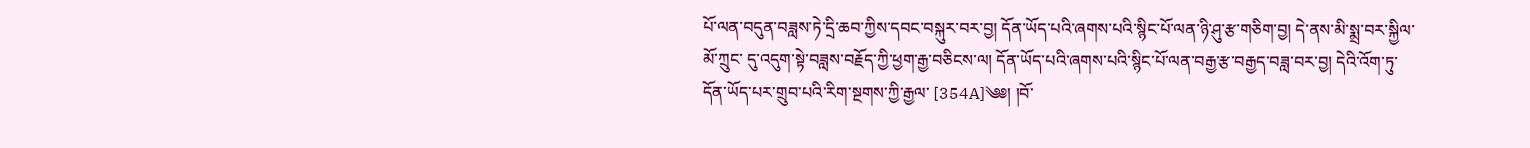པོ་ལན་བདུན་བཟླས་ཏེ་དྲི་ཆབ་ཀྱིས་དབང་བསྐུར་བར་བྱ། དོན་ཡོད་པའི་ཞགས་པའི་སྙིང་པོ་ལན་ཉི་ཤུ་རྩ་གཅིག་བྱ། དེ་ནས་མི་སྨྲ་བར་སྐྱིལ་མོ་ཀྲུང་ དུ་འདུག་སྟེ་བཟླས་བརྗོད་ཀྱི་ཕྱག་རྒྱ་བཅིངས་ལ། དོན་ཡོད་པའི་ཞགས་པའི་སྙིང་པོ་ལན་བརྒྱ་རྩ་བརྒྱད་བཟླ་བར་བྱ། དེའི་འོག་ཏུ་དོན་ཡོད་པར་གྲུབ་པའི་རིག་སྔགས་ཀྱི་རྒྱལ་ [354A]༄༅། །བོ་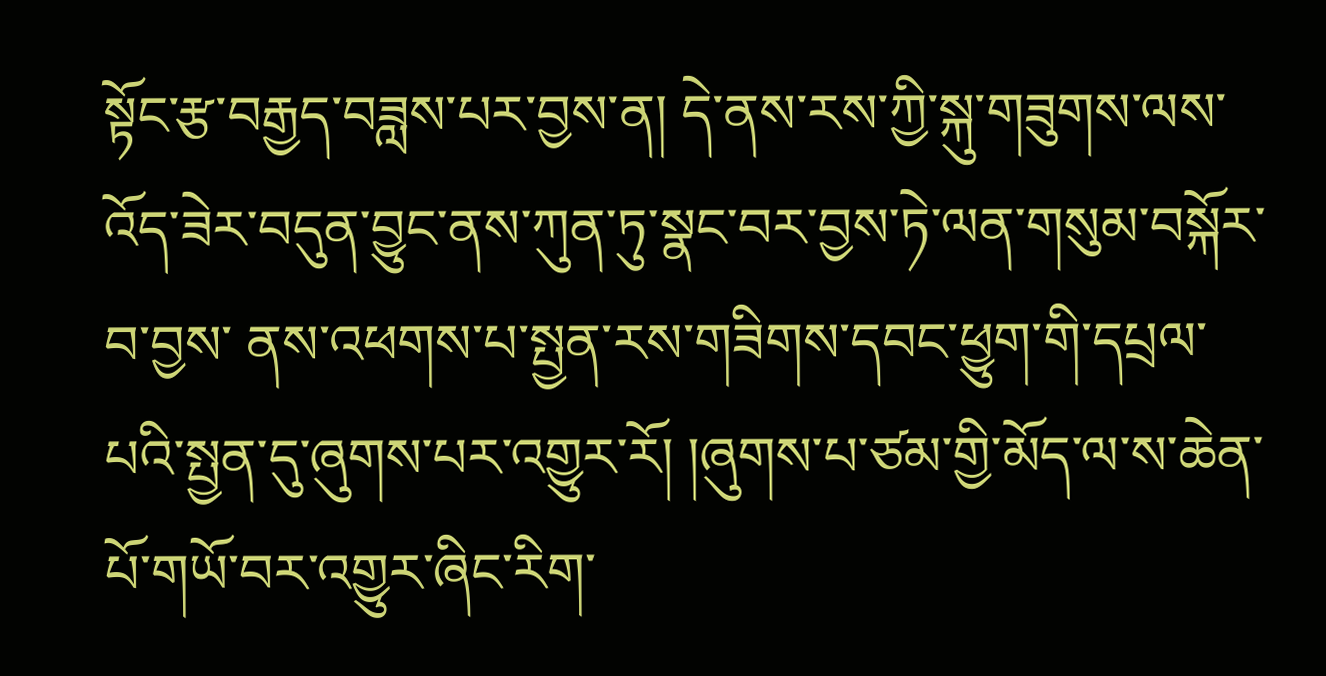སྟོང་རྩ་བརྒྱད་བཟླས་པར་བྱས་ན། དེ་ནས་རས་ཀྱི་སྐུ་གཟུགས་ལས་འོད་ཟེར་བདུན་བྱུང་ནས་ཀུན་ཏུ་སྣང་བར་བྱས་ཏེ་ལན་གསུམ་བསྐོར་བ་བྱས་ ནས་འཕགས་པ་སྤྱན་རས་གཟིགས་དབང་ཕྱུག་གི་དཔྲལ་པའི་སྤྱན་དུ་ཞུགས་པར་འགྱུར་རོ། །ཞུགས་པ་ཙམ་གྱི་མོད་ལ་ས་ཆེན་པོ་གཡོ་བར་འགྱུར་ཞིང་རིག་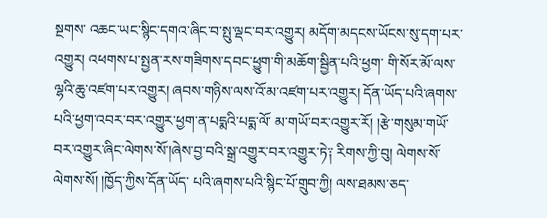སྔགས་ འཆང་ཡང་སྙིང་དགའ་ཞིང་བ་སྤུ་ལྡང་བར་འགྱུར། མདོག་མདངས་ཡོངས་སུ་དག་པར་འགྱུར། འཕགས་པ་སྤྱན་རས་གཟིགས་དབང་ཕྱུག་གི་མཆོག་སྦྱིན་པའི་ཕྱག་ གི་སོར་མོ་ལས་ལྷའི་ཆུ་འཛག་པར་འགྱུར། ཞབས་གཉིས་ལས་འོ་མ་འཛག་པར་འགྱུར། དོན་ཡོད་པའི་ཞགས་པའི་ཕྱག་འབར་བར་འགྱུར་ཕྱག་ན་པདྨའི་པདྨ་ལོ་ མ་གཡོ་བར་འགྱུར་རོ། །རྩེ་གསུམ་གཡོ་བར་འགྱུར་ཞིང་ལེགས་སོ་།ཞེས་བྱ་བའི་སྒྲ་འགྱུར་བར་འགྱུར་ཏེ༑ རིགས་ཀྱི་བུ། ལེགས་སོ་ལེགས་སོ། །ཁྱོད་ཀྱིས་དོན་ཡོད་ པའི་ཞགས་པའི་སྙིང་པོ་གྲུབ་ཀྱི། ལས་ཐམས་ཅད་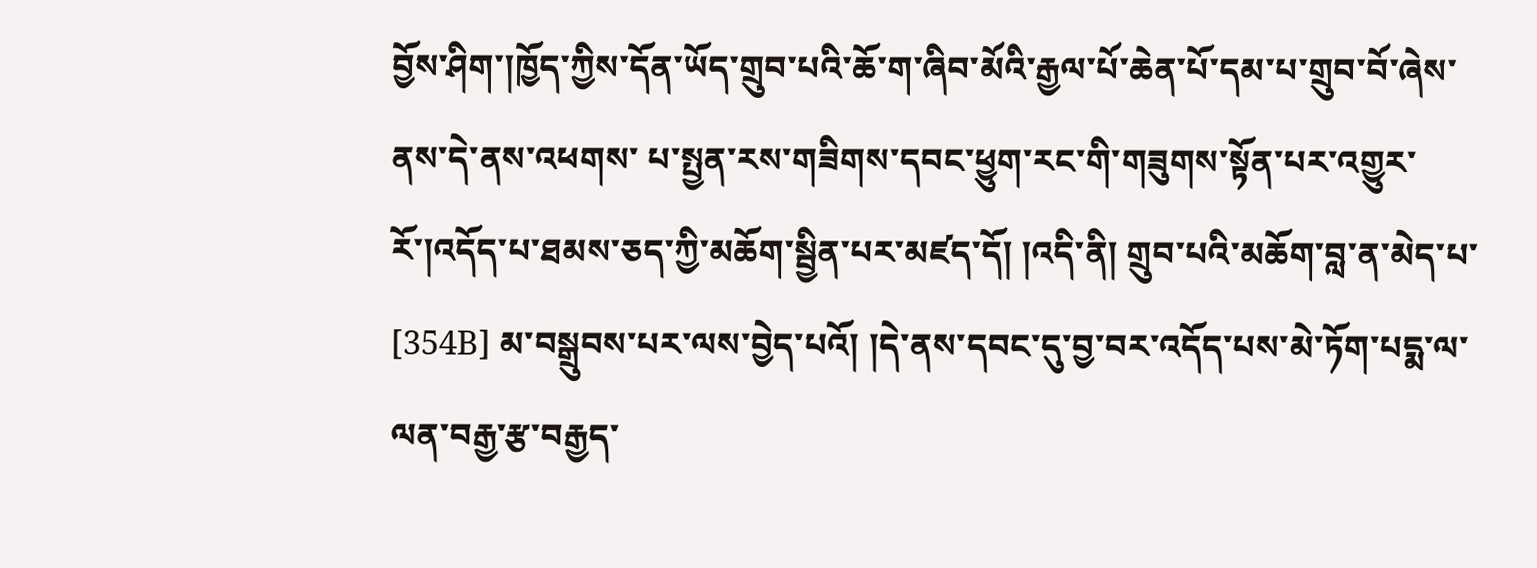བྱོས་ཤིག་།ཁྱོད་ཀྱིས་དོན་ཡོད་གྲུབ་པའི་ཆོ་ག་ཞིབ་མོའི་རྒྱལ་པོ་ཆེན་པོ་དམ་པ་གྲུབ་བོ་ཞེས་ནས་དེ་ནས་འཕགས་ པ་སྤྱན་རས་གཟིགས་དབང་ཕྱུག་རང་གི་གཟུགས་སྟོན་པར་འགྱུར་རོ་།འདོད་པ་ཐམས་ཅད་ཀྱི་མཆོག་སྦྱིན་པར་མཛད་དོ། །འདི་ནི། གྲུབ་པའི་མཆོག་བླ་ན་མེད་པ་ [354B] མ་བསྒྲུབས་པར་ལས་བྱེད་པའོ། །དེ་ནས་དབང་དུ་བྱ་བར་འདོད་པས་མེ་ཏོག་པདྨ་ལ་ལན་བརྒྱ་རྩ་བརྒྱད་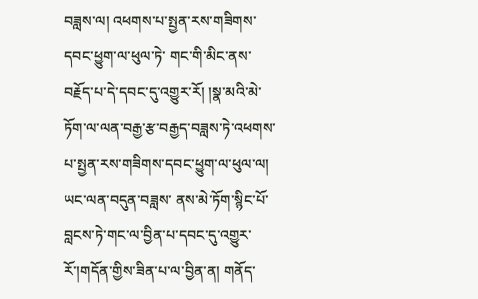བཟླས་ལ། འཕགས་པ་སྤྱན་རས་གཟིགས་དབང་ཕྱུག་ལ་ཕུལ་ཏེ་ གང་གི་མིང་ནས་བརྗོད་པ་དེ་དབང་དུ་འགྱུར་རོ། །སྣ་མའི་མེ་ཏོག་ལ་ལན་བརྒྱ་རྩ་བརྒྱད་བཟླས་ཏེ་འཕགས་པ་སྤྱན་རས་གཟིགས་དབང་ཕྱུག་ལ་ཕུལ་ལ། ཡང་ལན་བདུན་བཟླས་ ནས་མེ་ཏོག་སྙིང་པོ་བླངས་ཏེ་གང་ལ་བྱིན་པ་དབང་དུ་འགྱུར་རོ་།གདོན་གྱིས་ཟིན་པ་ལ་བྱིན་ན། གནོད་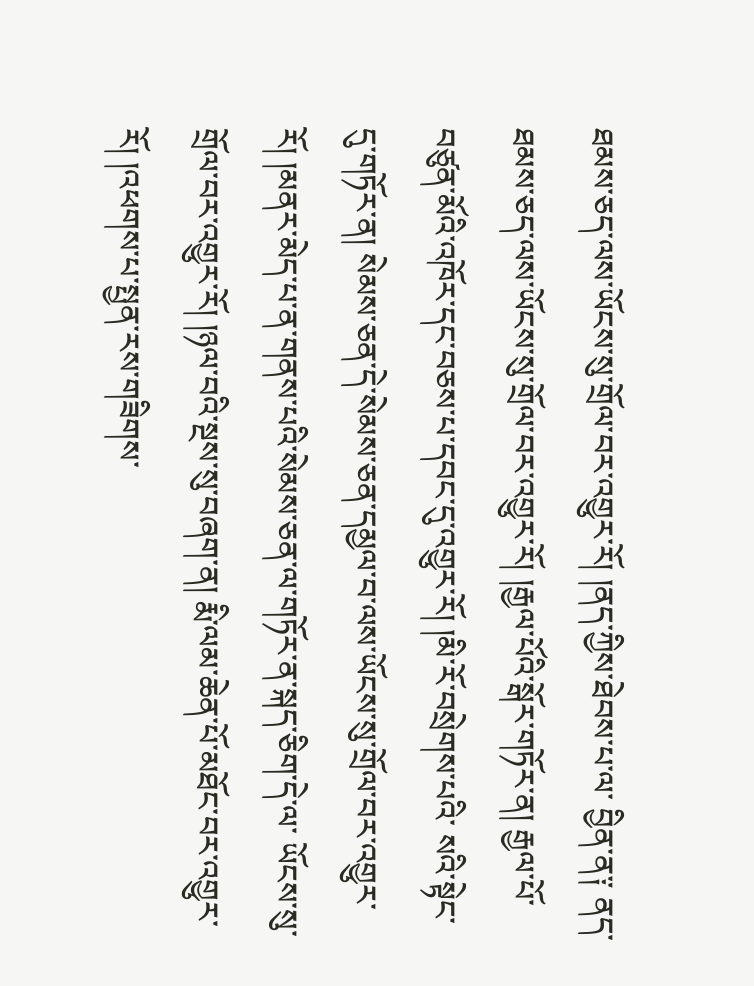ཐམས་ཅད་ལས་ཡོངས་སུ་གྲོལ་བར་འགྱུར་རོ། །ནད་ཀྱིས་ཐེབས་པ་ལ་ བྱིན་ན༑ ནད་ཐམས་ཅད་ལས་ཡོངས་སུ་གྲོལ་བར་འགྱུར་རོ། །རྒྱལ་པོའི་སྒོར་གཏོར་ན། རྒྱལ་པོ་བཙུན་མོའི་འཁོར་དང་བཅས་པ་དབང་དུ་འགྱུར་རོ། །མི་རོ་བསྲེགས་པའི་ སའི་སྟེང་དུ་གཏོར་ན། སེམས་ཅན་དེ་སེམས་ཅན་དམྱལ་བ་ལས་ཡོངས་སུ་གྲོལ་བར་འགྱུར་རོ། །མནར་མེད་པ་ན་གནས་པའི་སེམས་ཅན་ལ་གཏོར་ན་སྐད་ཅིག་དེ་ལ་ ཡོངས་སུ་གྲོལ་བར་འགྱུར་རོ། །ཉལ་བའི་སྔས་སུ་བཞག་ན། རྨི་ལམ་ཆེན་པོ་མཐོང་བར་འགྱུར་རོ། །འཕགས་པ་སྤྱན་རས་གཟིགས་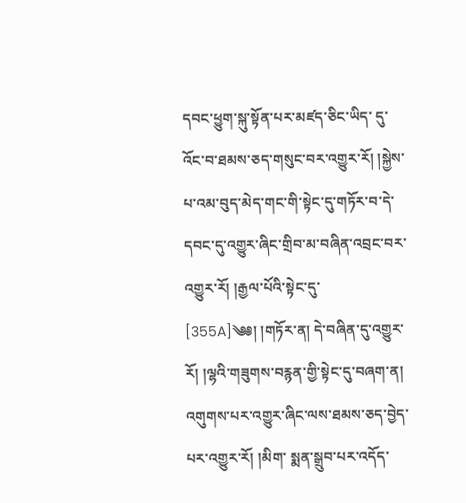དབང་ཕྱུག་སྐུ་སྟོན་པར་མཛད་ཅིང་ཡིད་ དུ་འོང་བ་ཐམས་ཅད་གསུང་བར་འགྱུར་རོ། །སྐྱེས་པ་འམ་བུད་མེད་གང་གི་སྟེང་དུ་གཏོར་བ་དེ་དབང་དུ་འགྱུར་ཞིང་གྲིབ་མ་བཞིན་འབྲང་བར་འགྱུར་རོ། །རྒྱལ་པོའི་སྟེང་དུ་ [355A]༄༅། །གཏོར་ན། དེ་བཞིན་དུ་འགྱུར་རོ། །ལྷའི་གཟུགས་བརྙན་གྱི་སྟེང་དུ་བཞག་ན། འགུགས་པར་འགྱུར་ཞིང་ལས་ཐམས་ཅད་བྱེད་པར་འགྱུར་རོ། །མིག་ སྨན་སྒྲུབ་པར་འདོད་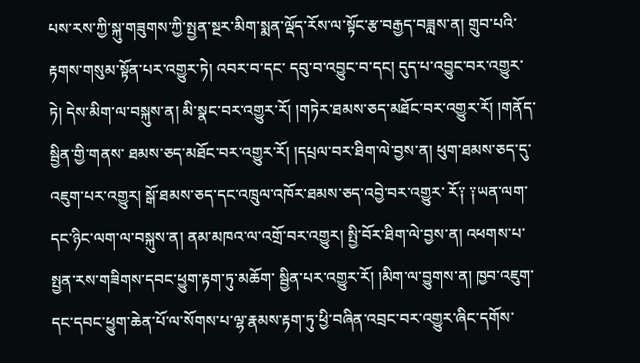པས་རས་ཀྱི་སྐུ་གཟུགས་ཀྱི་སྤྱན་སྔར་མིག་སྨན་ལྡོད་རོས་ལ་སྟོང་རྩ་བརྒྱད་བཟླས་ན། གྲུབ་པའི་རྟགས་གསུམ་སྟོན་པར་འགྱུར་ཏེ། འབར་བ་དང་ དབུ་བ་འབྱུང་བ་དང། དུད་པ་འབྱུང་བར་འགྱུར་ཏེ། དེས་མིག་ལ་བསྐུས་ན། མི་སྣང་བར་འགྱུར་རོ། །གཏེར་ཐམས་ཅད་མཐོང་བར་འགྱུར་རོ། །གནོད་སྦྱིན་གྱི་གནས་ ཐམས་ཅད་མཐོང་བར་འགྱུར་རོ། །དཔྲལ་བར་ཐིག་ལེ་བྱས་ན། ཕུག་ཐམས་ཅད་དུ་འཇུག་པར་འགྱུར། སྒོ་ཐམས་ཅད་དང་འཁྲུལ་འཁོར་ཐམས་ཅད་འབྱེ་བར་འགྱུར་ རོ༑ ༑ཡན་ལག་དང་ཉིང་ལག་ལ་བསྐུས་ན། ནམ་མཁའ་ལ་འགྲོ་བར་འགྱུར། སྤྱི་བོར་ཐིག་ལེ་བྱས་ན། འཕགས་པ་སྤྱན་རས་གཟིགས་དབང་ཕྱུག་རྟག་ཏུ་མཆོག་ སྦྱིན་པར་འགྱུར་རོ། །མིག་ལ་བྱུགས་ན། ཁྱབ་འཇུག་དང་དབང་ཕྱུག་ཆེན་པོ་ལ་སོགས་པ་ལྷ་རྣམས་རྟག་ཏུ་ཕྱི་བཞིན་འབྲང་བར་འགྱུར་ཞིང་དགོས་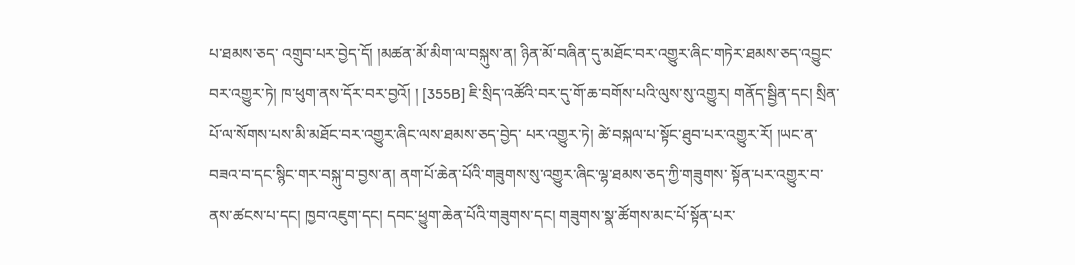པ་ཐམས་ཅད་ འགྲུབ་པར་བྱེད་དོ། །མཚན་མོ་མིག་ལ་བསྐུས་ན། ཉིན་མོ་བཞིན་དུ་མཐོང་བར་འགྱུར་ཞིང་གཏེར་ཐམས་ཅད་འབྱུང་བར་འགྱུར་ཏེ། ཁ་ཕུག་ནས་དོར་བར་བྱའོ། ། [355B] ཇི་སྲིད་འཚོའི་བར་དུ་གོ་ཆ་བགོས་པའི་ལུས་སུ་འགྱུར། གནོད་སྦྱིན་དང། སྲིན་པོ་ལ་སོགས་པས་མི་མཐོང་བར་འགྱུར་ཞིང་ལས་ཐམས་ཅད་བྱེད་ པར་འགྱུར་ཏེ། ཚེ་བསྐལ་པ་སྟོང་ཐུབ་པར་འགྱུར་རོ། །ཡང་ན་བཟའ་བ་དང་སྙིང་གར་བསྐུ་བ་བྱས་ན། ནག་པོ་ཆེན་པོའི་གཟུགས་སུ་འགྱུར་ཞིང་ལྷ་ཐམས་ཅད་ཀྱི་གཟུགས་ སྟོན་པར་འགྱུར་བ་ནས་ཚངས་པ་དང། ཁྱབ་འཇུག་དང། དབང་ཕྱུག་ཆེན་པོའི་གཟུགས་དང། གཟུགས་སྣ་ཚོགས་མང་པོ་སྟོན་པར་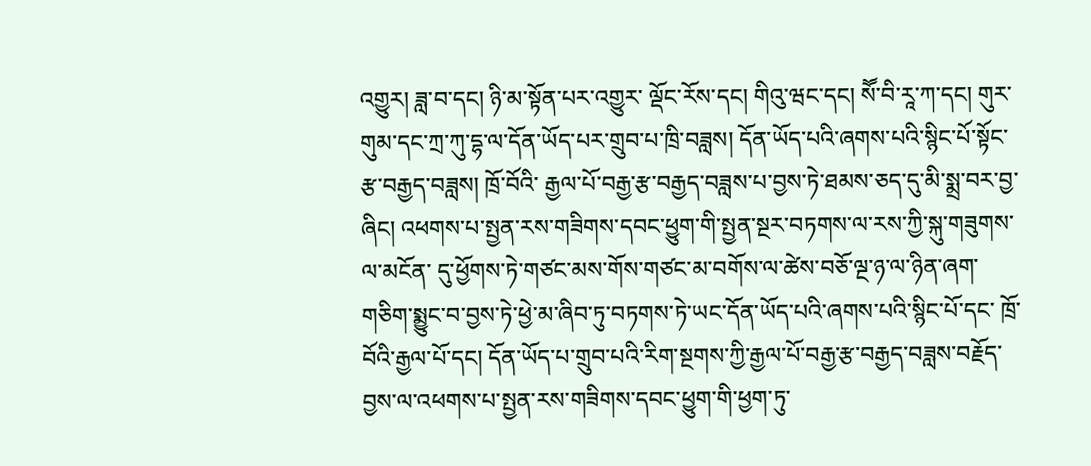འགྱུར། ཟླ་བ་དང། ཉི་མ་སྟོན་པར་འགྱུར་ ལྡོང་རོས་དང། གིའུ་ཝང་དང། སཽ་བི་རཱ་ཀ་དང། གུར་གུམ་དང་ཀྲ་ཀུ་དྷ་ལ་དོན་ཡོད་པར་གྲུབ་པ་ཁྲི་བཟླས། དོན་ཡོད་པའི་ཞགས་པའི་སྙིང་པོ་སྟོང་རྩ་བརྒྱད་བཟླས། ཁྲོ་བོའི་ རྒྱལ་པོ་བརྒྱ་རྩ་བརྒྱད་བཟླས་པ་བྱས་ཏེ་ཐམས་ཅད་དུ་མི་སྨྲ་བར་བྱ་ཞིང། འཕགས་པ་སྤྱན་རས་གཟིགས་དབང་ཕྱུག་གི་སྤྱན་སྔར་བཏགས་ལ་རས་ཀྱི་སྐུ་གཟུགས་ལ་མངོན་ དུ་ཕྱོགས་ཏེ་གཙང་མས་གོས་གཙང་མ་བགོས་ལ་ཚེས་བཅོ་ལྔ་ཉ་ལ་ཉིན་ཞག་གཅིག་སྨྱུང་བ་བྱས་ཏེ་ཕྱེ་མ་ཞིབ་ཏུ་བཏགས་ཏེ་ཡང་དོན་ཡོད་པའི་ཞགས་པའི་སྙིང་པོ་དང་ ཁྲོ་བོའི་རྒྱལ་པོ་དང། དོན་ཡོད་པ་གྲུབ་པའི་རིག་སྔགས་ཀྱི་རྒྱལ་པོ་བརྒྱ་རྩ་བརྒྱད་བཟླས་བརྗོད་བྱས་ལ་འཕགས་པ་སྤྱན་རས་གཟིགས་དབང་ཕྱུག་གི་ཕྱག་ཏུ་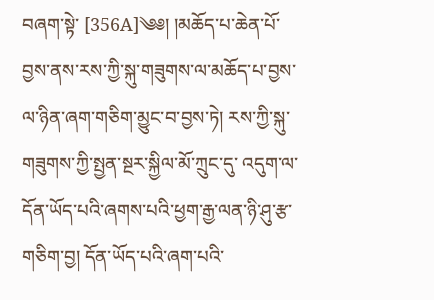བཞག་སྟེ་ [356A]༄༅། །མཆོད་པ་ཆེན་པོ་བྱས་ནས་རས་ཀྱི་སྐུ་གཟུགས་ལ་མཆོད་པ་བྱས་ལ་ཉིན་ཞག་གཅིག་མྱུང་བ་བྱས་ཏེ། རས་ཀྱི་སྐུ་གཟུགས་ཀྱི་སྤྱན་སྔར་སྐྱིལ་མོ་ཀྲུང་དུ་ འདུག་ལ་དོན་ཡོད་པའི་ཞགས་པའི་ཕྱག་རྒྱ་ལན་ཉི་ཤུ་རྩ་གཅིག་བྱ། དོན་ཡོད་པའི་ཞག་པའི་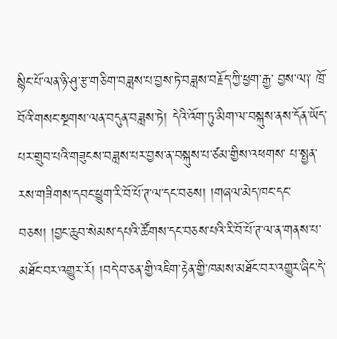སྙིང་པོ་ལན་ཉི་ཤུ་རྩ་གཅིག་བཟླས་པ་བྱས་ཏེ་བཟླས་བརྗོད་ཀྱི་ཕྱག་རྒྱ་ བྱས་ལ༑ ཁྲོ་བོའི་གསང་སྔགས་ལན་བདུན་བཟླས་ཏེ། དེའི་འོག་ཏུ་མིག་ལ་བསྐུས་ནས་དོན་ཡོད་པར་གྲུབ་པའི་གཟུངས་བཟླས་པར་བྱས་ན་བསྐུས་པ་ཙམ་གྱིས་འཕགས་ པ་སྤྱན་རས་གཟིགས་དབང་ཕྱུག་རི་བོ་པོ་ཊ་ལ་དང་བཅས། །གཞལ་མེད་ཁང་དང་བཅས། །བྱང་ཆུབ་སེམས་དཔའི་ཚོགས་དང་བཅས་པའི་རི་བོ་པོ་ཊ་ལ་ན་གནས་པ་ མཐོང་བར་འགྱུར་རོ། །བདེ་བ་ཅན་གྱི་འཇིག་རྟེན་གྱི་ཁམས་མཐོང་བར་འགྱུར་ཞིང་དེ་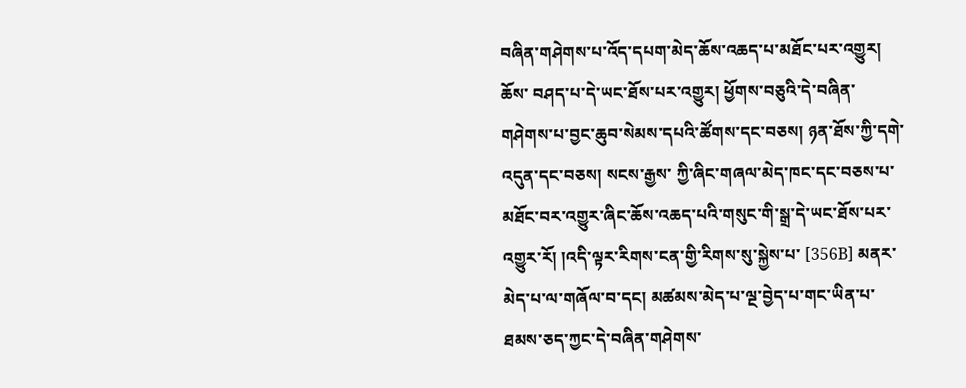བཞིན་གཤེགས་པ་འོད་དཔག་མེད་ཆོས་འཆད་པ་མཐོང་པར་འགྱུར། ཆོས་ བཤད་པ་དེ་ཡང་ཐོས་པར་འགྱུར། ཕྱོགས་བཅུའི་དེ་བཞིན་གཤེགས་པ་བྱང་ཆུབ་སེམས་དཔའི་ཚོགས་དང་བཅས། ཉན་ཐོས་ཀྱི་དགེ་འདུན་དང་བཅས། སངས་རྒྱས་ ཀྱི་ཞིང་གཞལ་མེད་ཁང་དང་བཅས་པ་མཐོང་བར་འགྱུར་ཞིང་ཆོས་འཆད་པའི་གསུང་གི་སྒྲ་དེ་ཡང་ཐོས་པར་འགྱུར་རོ། །འདི་ལྟར་རིགས་ངན་གྱི་རིགས་སུ་སྐྱེས་པ་ [356B] མནར་མེད་པ་ལ་གཞོལ་བ་དང། མཚམས་མེད་པ་ལྔ་བྱེད་པ་གང་ཡིན་པ་ཐམས་ཅད་ཀྱང་དེ་བཞིན་གཤེགས་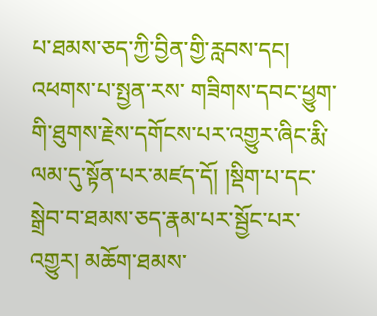པ་ཐམས་ཅད་ཀྱི་བྱིན་གྱི་རླབས་དང། འཕགས་པ་སྤྱན་རས་ གཟིགས་དབང་ཕྱུག་གི་ཐུགས་རྗེས་དགོངས་པར་འགྱུར་ཞིང་རྨི་ལམ་དུ་སྟོན་པར་མཛད་དོ། །སྡིག་པ་དང་སྒྲེབ་བ་ཐམས་ཅད་རྣམ་པར་སྦྱོང་པར་འགྱུར། མཆོག་ཐམས་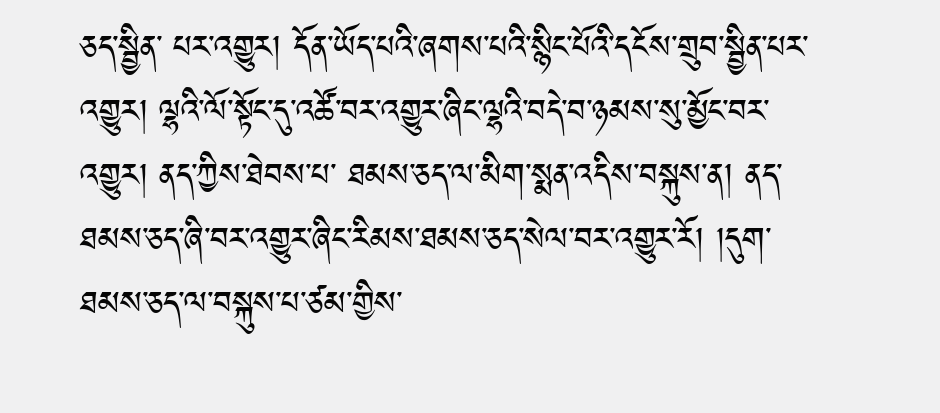ཅད་སྦྱིན་ པར་འགྱུར། དོན་ཡོད་པའི་ཞགས་པའི་སྙིང་པོའི་དངོས་གྲུབ་སྦྱིན་པར་འགྱུར། ལྷའི་ལོ་སྟོང་དུ་འཚོ་བར་འགྱུར་ཞིང་ལྷའི་བདེ་བ་ཉམས་སུ་མྱོང་བར་འགྱུར། ནད་ཀྱིས་ཐེབས་པ་ ཐམས་ཅད་ལ་མིག་སྨན་འདིས་བསྐུས་ན། ནད་ཐམས་ཅད་ཞི་བར་འགྱུར་ཞིང་རིམས་ཐམས་ཅད་སེལ་བར་འགྱུར་རོ། །དུག་ཐམས་ཅད་ལ་བསྐུས་པ་ཙམ་གྱིས་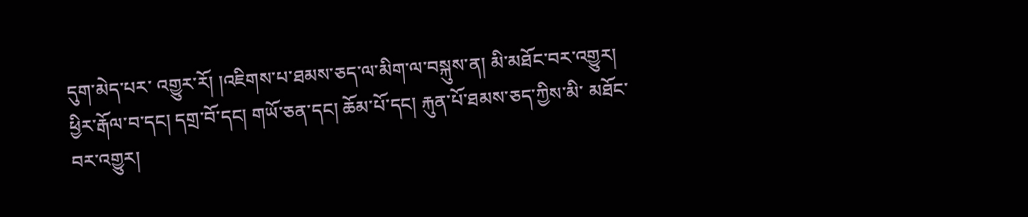དུག་མེད་པར་ འགྱུར་རོ། །འཇིགས་པ་ཐམས་ཅད་ལ་མིག་ལ་བསྐུས་ན། མི་མཐོང་བར་འགྱུར། ཕྱིར་རྒོལ་བ་དང། དགྲ་བོ་དང། གཡོ་ཅན་དང། ཆོམ་པོ་དང། རྐུན་པོ་ཐམས་ཅད་ཀྱིས་མི་ མཐོང་བར་འགྱུར།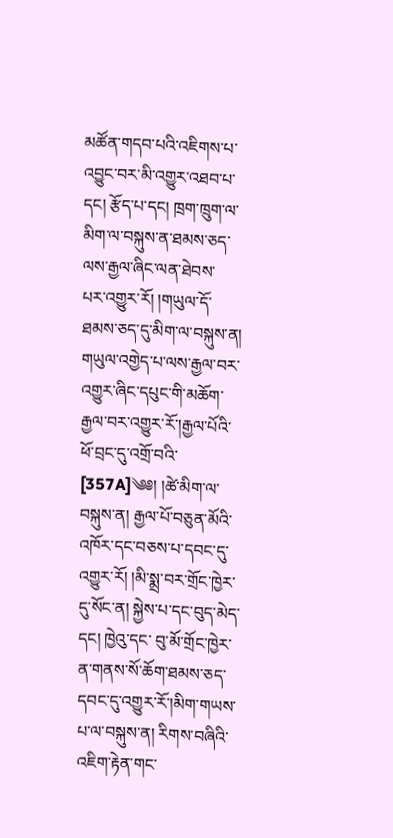མཚོན་གདབ་པའི་འཇིགས་པ་འབྱུང་བར་མི་འགྱུར་འཐབ་པ་དང། རྩོད་པ་དང། ཁྲག་ཁྲུག་ལ་མིག་ལ་བསྐུས་ན་ཐམས་ཅད་ལས་རྒྱལ་ཞིང་ལན་ཐེབས་ པར་འགྱུར་རོ། །གཡུལ་དོ་ཐམས་ཅད་དུ་མིག་ལ་བསྐུས་ན། གཡུལ་འགྱེད་པ་ལས་རྒྱལ་བར་འགྱུར་ཞིང་དཔུང་གི་མཆོག་རྒྱལ་བར་འགྱུར་རོ་།རྒྱལ་པོའི་ཕོ་བྲང་དུ་འགྲོ་བའི་ [357A]༄༅། །ཚེ་མིག་ལ་བསྐུས་ན། རྒྱལ་པོ་བཅུན་མོའི་འཁོར་དང་བཅས་པ་དབང་དུ་འགྱུར་རོ། །མི་སྨྲ་བར་གྲོང་ཁྱེར་དུ་སོང་ན། སྐྱེས་པ་དང་བུད་མེད་དང། ཁྱེའུ་དང་ བུ་མོ་གྲོང་ཁྱེར་ན་གནས་སོ་ཆོག་ཐམས་ཅད་དབང་དུ་འགྱུར་རོ་།མིག་གཡས་པ་ལ་བསྐུས་ན། རིགས་བཞིའི་འཇིག་རྟེན་གང་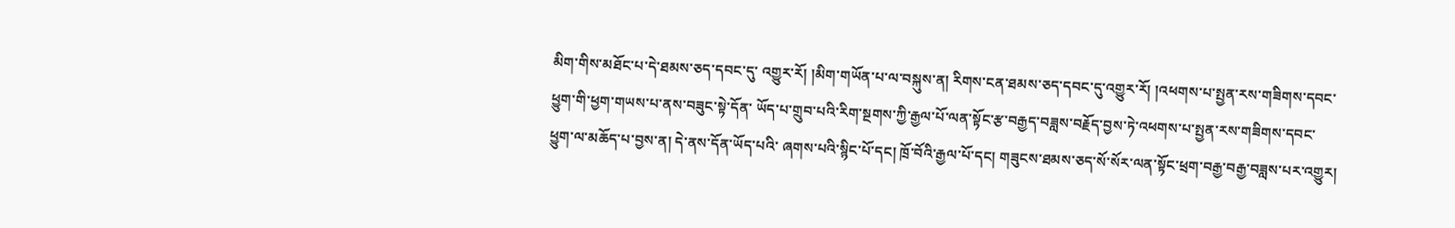མིག་གིས་མཐོང་པ་དེ་ཐམས་ཅད་དབང་དུ་ འགྱུར་རོ། །མིག་གཡོན་པ་ལ་བསྐུས་ན། རིགས་ངན་ཐམས་ཅད་དབང་དུ་འགྱུར་རོ། །འཕགས་པ་སྤྱན་རས་གཟིགས་དབང་ཕྱུག་གི་ཕྱག་གཡས་པ་ནས་བཟུང་སྟེ་དོན་ ཡོད་པ་གྲུབ་པའི་རིག་སྔགས་ཀྱི་རྒྱལ་པོ་ལན་སྟོང་རྩ་བརྒྱད་བཟླས་བརྗོད་བྱས་ཏེ་འཕགས་པ་སྤྱན་རས་གཟིགས་དབང་ཕྱུག་ལ་མཆོད་པ་བྱས་ན། དེ་ནས་དོན་ཡོད་པའི་ ཞགས་པའི་སྙིང་པོ་དང། ཁྲོ་བོའི་རྒྱལ་པོ་དང། གཟུངས་ཐམས་ཅད་སོ་སོར་ལན་སྟོང་ཕྲག་བརྒྱ་བརྒྱ་བཟླས་པར་འགྱུར།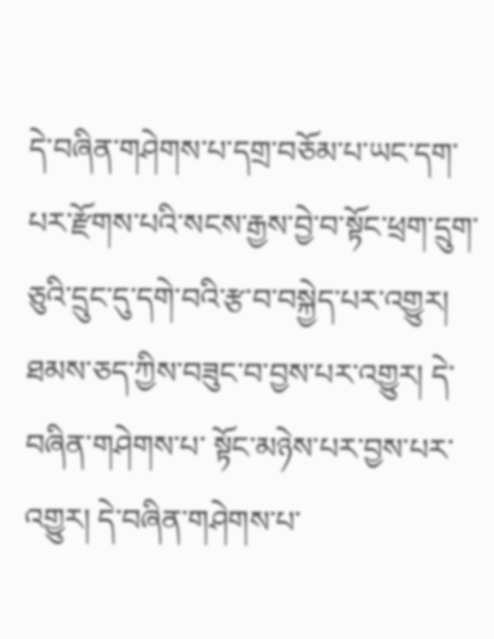དེ་བཞིན་གཤེགས་པ་དགྲ་བཅོམ་པ་ཡང་དག་ པར་རྫོགས་པའི་སངས་རྒྱས་བྱེ་བ་སྟོང་ཕྲག་དྲུག་ཅུའི་དྲུང་དུ་དགེ་བའི་རྩ་བ་བསྐྱེད་པར་འགྱུར། ཐམས་ཅད་ཀྱིས་བཟུང་བ་བྱས་པར་འགྱུར། དེ་བཞིན་གཤེགས་པ་ སྟོང་མཉེས་པར་བྱས་པར་འགྱུར། དེ་བཞིན་གཤེགས་པ་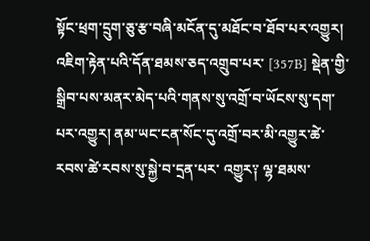སྟོང་ཕྲག་དྲུག་ཅུ་རྩ་བཞི་མངོན་དུ་མཐོང་བ་ཐོབ་པར་འགྱུར། འཇིག་རྟེན་པའི་དོན་ཐམས་ཅད་འགྲུབ་པར་ [357B] སྡེན་གྱི་སྒྲིབ་པས་མནར་མེད་པའི་གནས་སུ་འགྲོ་བ་ཡོངས་སུ་དག་པར་འགྱུར། ནམ་ཡང་ངན་སོང་དུ་འགྲོ་བར་མི་འགྱུར་ཚེ་རབས་ཚེ་རབས་སུ་སྐྱེ་བ་དྲན་པར་ འགྱུར༑ ལྷ་ཐམས་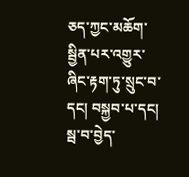ཅད་ཀྱང་མཆོག་སྦྱིན་པར་འགྱུར་ཞིང་རྟག་ཏུ་སྲུང་བ་དང། བསྐྱབ་པ་དང། སྦ་བ་བྱེད་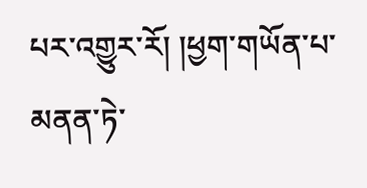པར་འགྱུར་རོ། །ཕྱག་གཡོན་པ་མནན་ཏེ་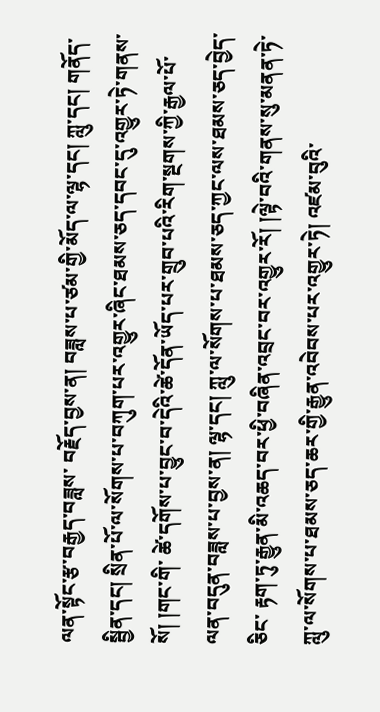ལན་སྟོང་རྩ་བརྒྱད་བཟླས་ བརྗོད་བྱས་ན། བཟླས་པ་ཙམ་གྱི་མོད་ལ་ལྷ་དང། ཀླུ་དང། གནོད་སྦྱིན་དང། སྲིན་པོ་ལ་སོགས་པ་བཀུག་པར་འགྱུར་ཞིང་ཐམས་ཅད་དབང་དུ་འགྱུར་ཏེ་གནས་སོ། །གང་གི་ ཚེ་དགོས་པ་བྱུང་བ་དེའི་ཚེ་དོན་ཡོད་པར་གྲུབ་པའི་རིག་སྔགས་ཀྱི་རྒྱལ་པོ་ལན་བདུན་བཟླས་པ་བྱས་ན། ལྷ་དང། ཀླུ་ལ་སོགས་པ་ཐམས་ཅད་ཀྱང་ལས་ཐམས་ཅད་བྱེད་ཅིང་ རྟག་ཏུ་རྒྱུན་མི་འཆད་བར་ཕྱི་བཞིན་འབྲང་བར་འགྱུར་རོ། །ལྟེ་བའི་གནས་སུ་མནན་ཏེ་ཀླུ་ལ་སོགས་པ་ཐམས་ཅད་ཆར་གྱི་རྒྱུན་འབེབས་པར་འགྱུར་ཏེ། འཛམ་བུའི་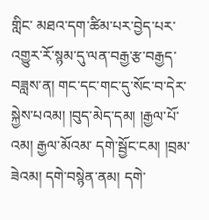གླིང་ མཐའ་དག་ཚིམ་པར་བྱེད་པར་འགྱུར་རོ་སྙམ་དུ་ལན་བརྒྱ་རྩ་བརྒྱད་བཟླས་ན། གང་དང་གང་དུ་སོང་བ་དེར་སྐྱེས་པའམ། །བུད་མེད་དམ། །རྒྱལ་པོ་འམ། རྒྱལ་མོའམ་ དགེ་སྦྱོང་ངམ། །བྲམ་ཟེའམ། དགེ་བསྙེན་ནམ། དགེ་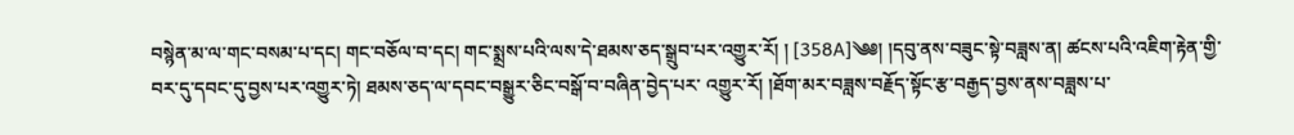བསྙེན་མ་ལ་གང་བསམ་པ་དང། གང་བཅོལ་བ་དང། གང་སྨྲས་པའི་ལས་དེ་ཐམས་ཅད་སྒྲུབ་པར་འགྱུར་རོ། ། [358A]༄༅། །དབུ་ནས་བཟུང་སྟེ་བཟླས་ན། ཚངས་པའི་འཇིག་རྟེན་གྱི་བར་དུ་དབང་དུ་བྱས་པར་འགྱུར་ཏེ། ཐམས་ཅད་ལ་དབང་བསྒྱུར་ཅིང་བསྒོ་བ་བཞིན་བྱེད་པར་ འགྱུར་རོ། །ཐོག་མར་བཟླས་བརྗོད་སྟོང་རྩ་བརྒྱད་བྱས་ནས་བཟླས་པ་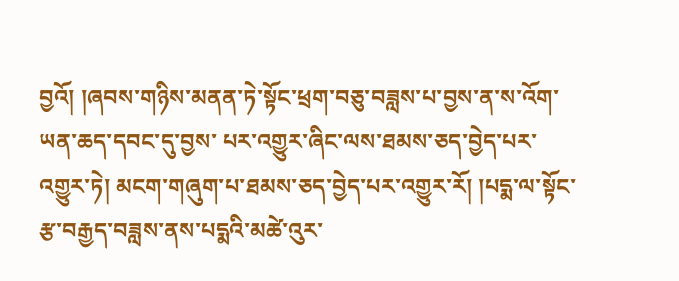བྱའོ། །ཞབས་གཉིས་མནན་ཏེ་སྟོང་ཕྲག་བཅུ་བཟླས་པ་བྱས་ན་ས་འོག་ཡན་ཆད་དབང་དུ་བྱས་ པར་འགྱུར་ཞིང་ལས་ཐམས་ཅད་བྱེད་པར་འགྱུར་ཏེ། མངག་གཞུག་པ་ཐམས་ཅད་བྱེད་པར་འགྱུར་རོ། །པདྨ་ལ་སྟོང་རྩ་བརྒྱད་བཟླས་ནས་པདྨའི་མཚེ་འུར་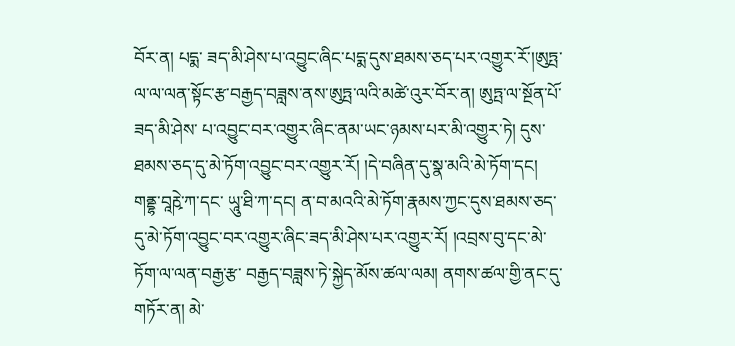བོར་ན། པདྨ་ ཟད་མི་ཤེས་པ་འབྱུང་ཞིང་པདྨ་དུས་ཐམས་ཅད་པར་འགྱུར་རོ་།ཨུཏྤ་ལ་ལ་ལན་སྟོང་རྩ་བརྒྱད་བཟླས་ནས་ཨུཏྤ་ལའི་མཚེ་འུར་བོར་ན། ཨུཏྤ་ལ་སྔོན་པོ་ཟད་མི་ཤེས་ པ་འབྱུང་བར་འགྱུར་ཞིང་ནམ་ཡང་ཉམས་པར་མི་འགྱུར་ཏེ། དུས་ཐམས་ཅད་དུ་མེ་ཏོག་འབྱུང་བར་འགྱུར་རོ། །དེ་བཞིན་དུ་སྣ་མའི་མེ་ཏོག་དང། གནྡྷ་བཱརྵེ་ཀ་དང་ ཡཱུ་ཐི་ཀ་དང། ན་བ་མའའི་མེ་ཏོག་རྣམས་ཀྱང་དུས་ཐམས་ཅད་དུ་མེ་ཏོག་འབྱུང་བར་འགྱུར་ཞིང་ཟད་མི་ཤེས་པར་འགྱུར་རོ། །འབྲས་བུ་དང་མེ་ཏོག་ལ་ལན་བརྒྱ་རྩ་ བརྒྱད་བཟླས་ཏེ་སྐྱེད་མོས་ཚལ་ལམ། ནགས་ཚལ་གྱི་ནང་དུ་གཏོར་ན། མེ་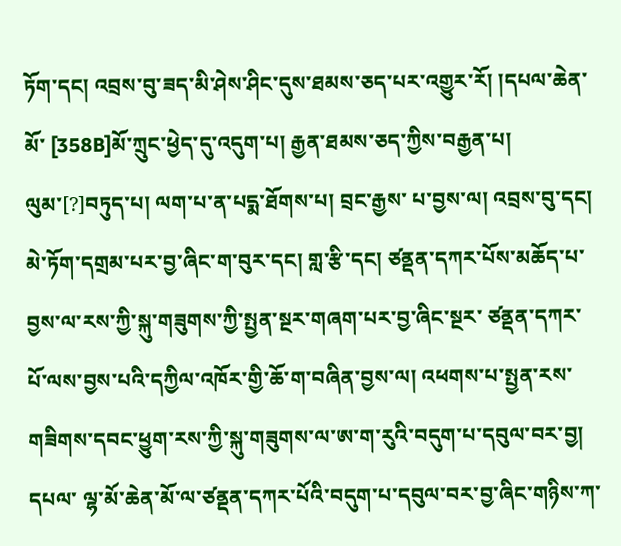ཏོག་དང། འབྲས་བུ་ཟད་མི་ཤེས་ཤིང་དུས་ཐམས་ཅད་པར་འགྱུར་རོ། །དཔལ་ཆེན་མོ་ [358B]མོ་ཀྲུང་ཕྱེད་དུ་འདུག་པ། རྒྱན་ཐམས་ཅད་ཀྱིས་བརྒྱན་པ། ལུམ་[?]བཏུད་པ། ལག་པ་ན་པདྨ་ཐོགས་པ། བྲང་རྒྱས་ པ་བྱས་ལ། འབྲས་བུ་དང། མེ་ཏོག་དགྲམ་པར་བྱ་ཞིང་ག་བུར་དང། གླ་རྩི་དང། ཙནྡན་དཀར་པོས་མཆོད་པ་བྱས་ལ་རས་ཀྱི་སྐུ་གཟུགས་ཀྱི་སྤྱན་སྔར་གཞག་པར་བྱ་ཞིང་སྔར་ ཙནྡན་དཀར་པོ་ལས་བྱས་པའི་དཀྱིལ་འཁོར་གྱི་ཆོ་ག་བཞིན་བྱས་ལ། འཕགས་པ་སྤྱན་རས་གཟིགས་དབང་ཕྱུག་རས་ཀྱི་སྐུ་གཟུགས་ལ་ཨ་ག་རུའི་བདུག་པ་དབུལ་བར་བྱ། དཔལ་ ལྷ་མོ་ཆེན་མོ་ལ་ཙནྡན་དཀར་པོའི་བདུག་པ་དབུལ་བར་བྱ་ཞིང་གཉིས་ཀ་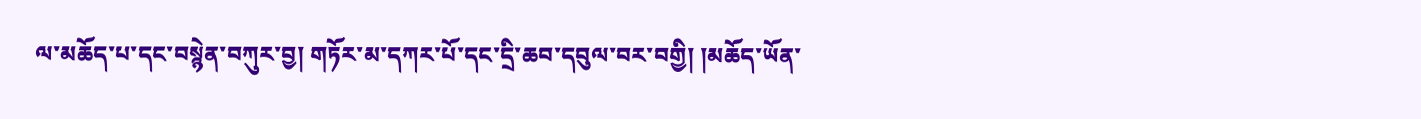ལ་མཆོད་པ་དང་བསྙེན་བཀུར་བྱ། གཏོར་མ་དཀར་པོ་དང་དྲི་ཆབ་དབུལ་བར་བགྱི། །མཆོད་ཡོན་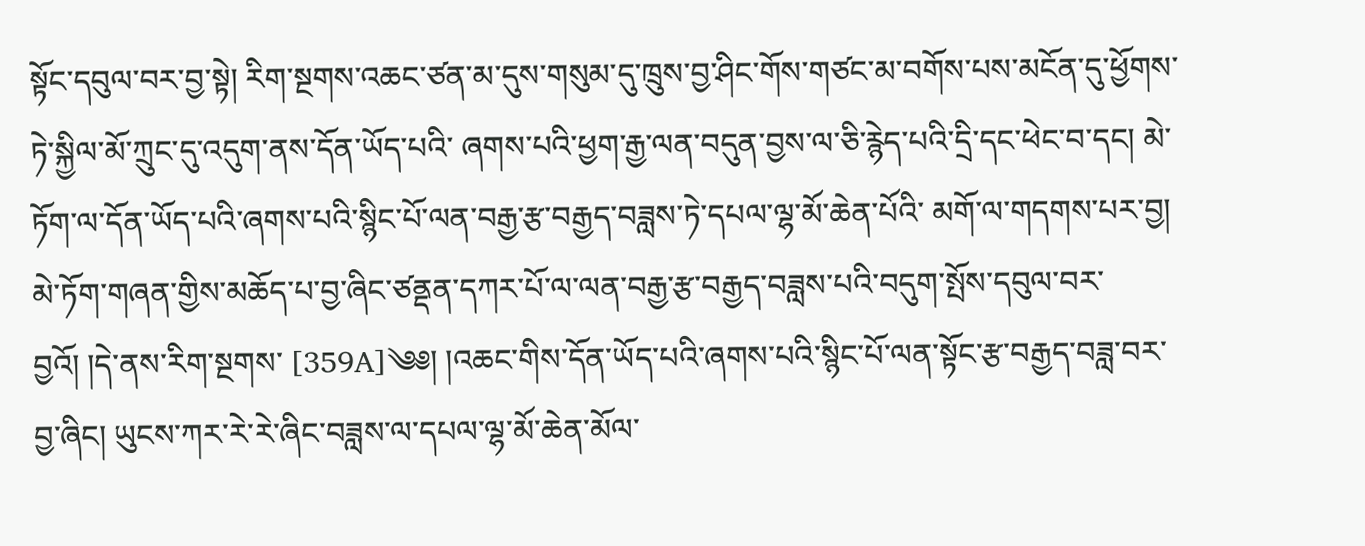སྟོང་དབུལ་བར་བྱ་སྟེ། རིག་སྔགས་འཆང་ཙན་མ་དུས་གསུམ་དུ་ཁྲུས་བྱ་ཤིང་གོས་གཙང་མ་བགོས་པས་མངོན་དུ་ཕྱོགས་ཏེ་སྐྱིལ་མོ་ཀྲུང་དུ་འདུག་ནས་དོན་ཡོད་པའི་ ཞགས་པའི་ཕྱག་རྒྱ་ལན་བདུན་བྱས་ལ་ཅི་རྙེད་པའི་དྲི་དང་ཕེང་བ་དང། མེ་ཏོག་ལ་དོན་ཡོད་པའི་ཞགས་པའི་སྙིང་པོ་ལན་བརྒྱ་རྩ་བརྒྱད་བཟླས་ཏེ་དཔལ་ལྷ་མོ་ཆེན་པོའི་ མགོ་ལ་གདགས་པར་བྱ། མེ་ཏོག་གཞན་གྱིས་མཆོད་པ་བྱ་ཞིང་ཙནྡན་དཀར་པོ་ལ་ལན་བརྒྱ་རྩ་བརྒྱད་བཟླས་པའི་བདུག་སྤོས་དབུལ་བར་བྱའོ། །དེ་ནས་རིག་སྔགས་ [359A]༄༅། །འཆང་གིས་དོན་ཡོད་པའི་ཞགས་པའི་སྙིང་པོ་ལན་སྟོང་རྩ་བརྒྱད་བཟླ་བར་བྱ་ཞིང། ཡུངས་ཀར་རེ་རེ་ཞིང་བཟླས་ལ་དཔལ་ལྷ་མོ་ཆེན་མོལ་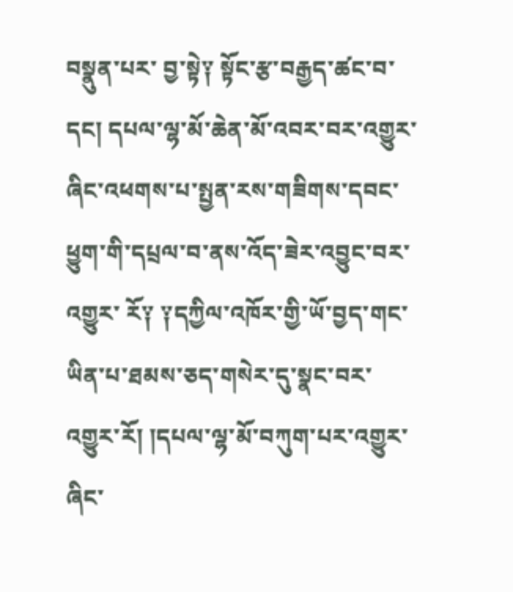བསྣུན་པར་ བྱ་སྟེ༑ སྟོང་རྩ་བརྒྱད་ཚང་བ་དང། དཔལ་ལྷ་མོ་ཆེན་མོ་འབར་བར་འགྱུར་ཞིང་འཕགས་པ་སྤྱན་རས་གཟིགས་དབང་ཕྱུག་གི་དཔྲལ་བ་ནས་འོད་ཟེར་འབྱུང་བར་འགྱུར་ རོ༑ ༑དཀྱིལ་འཁོར་གྱི་ཡོ་བྱད་གང་ཡིན་པ་ཐམས་ཅད་གསེར་དུ་སྣང་བར་འགྱུར་རོ། །དཔལ་ལྷ་མོ་བཀུག་པར་འགྱུར་ཞིང་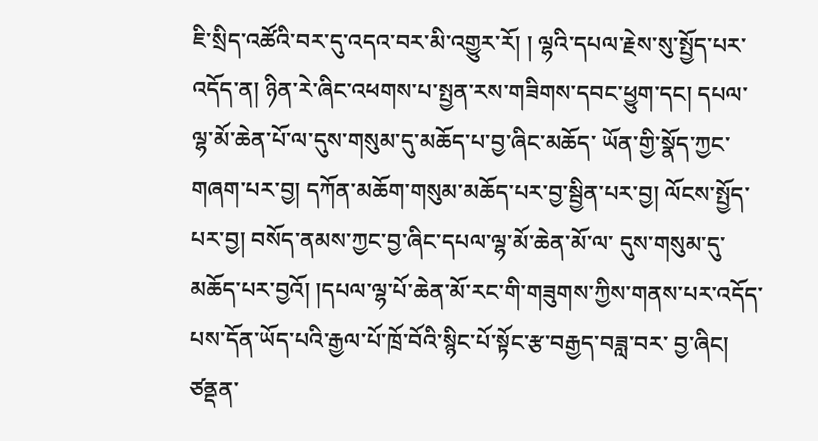ཇི་སྲིད་འཚོའི་བར་དུ་འདའ་བར་མི་འགྱུར་རོ། ། ལྷའི་དཔལ་རྗེས་སུ་སྤྱོད་པར་འདོད་ན། ཉིན་རེ་ཞིང་འཕགས་པ་སྤྱན་རས་གཟིགས་དབང་ཕྱུག་དང། དཔལ་ལྷ་མོ་ཆེན་པོ་ལ་དུས་གསུམ་དུ་མཆོད་པ་བྱ་ཞིང་མཆོད་ ཡོན་གྱི་སྣོད་ཀྱང་གཞག་པར་བྱ། དཀོན་མཆོག་གསུམ་མཆོད་པར་བྱ་སྦྱིན་པར་བྱ། ལོངས་སྤྱོད་པར་བྱ། བསོད་ནམས་ཀྱང་བྱ་ཞིང་དཔལ་ལྷ་མོ་ཆེན་མོ་ལ་ དུས་གསུམ་དུ་མཆོད་པར་བྱའོ། །དཔལ་ལྷ་པོ་ཆེན་མོ་རང་གི་གཟུགས་ཀྱིས་གནས་པར་འདོད་པས་དོན་ཡོད་པའི་རྒྱལ་པོ་ཁྲོ་བོའི་སྙིང་པོ་སྟོང་རྩ་བརྒྱད་བཟླ་བར་ བྱ་ཞིང། ཙནྡན་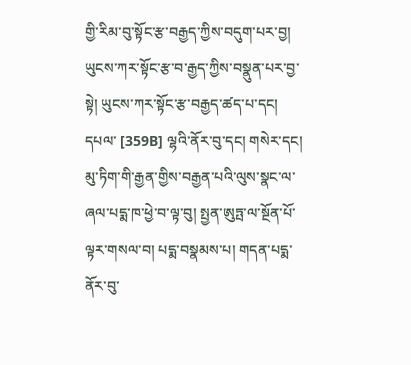གྱི་རིམ་བུ་སྟོང་རྩ་བརྒྱད་ཀྱིས་བདུག་པར་བྱ། ཡུངས་ཀར་སྟོང་རྩ་བ་རྒྱད་ཀྱིས་བསྣུན་པར་བྱ་སྟེ། ཡུངས་ཀར་སྟོང་རྩ་བརྒྱད་ཚད་པ་དང། དཔལ་ [359B] ལྷའི་ནོར་བུ་དང། གསེར་དང། མུ་ཏིག་གི་རྒྱན་གྱིས་བརྒྱན་པའི་ལུས་སྣང་ལ་ཞལ་པདྨ་ཁ་ཕྱེ་བ་ལྟ་བུ། སྤྱན་ཨུཏྤ་ལ་སྔོན་པོ་ ལྟར་གསལ་བ། པདྨ་བསྣམས་པ། གདན་པདྨ་ནོར་བུ་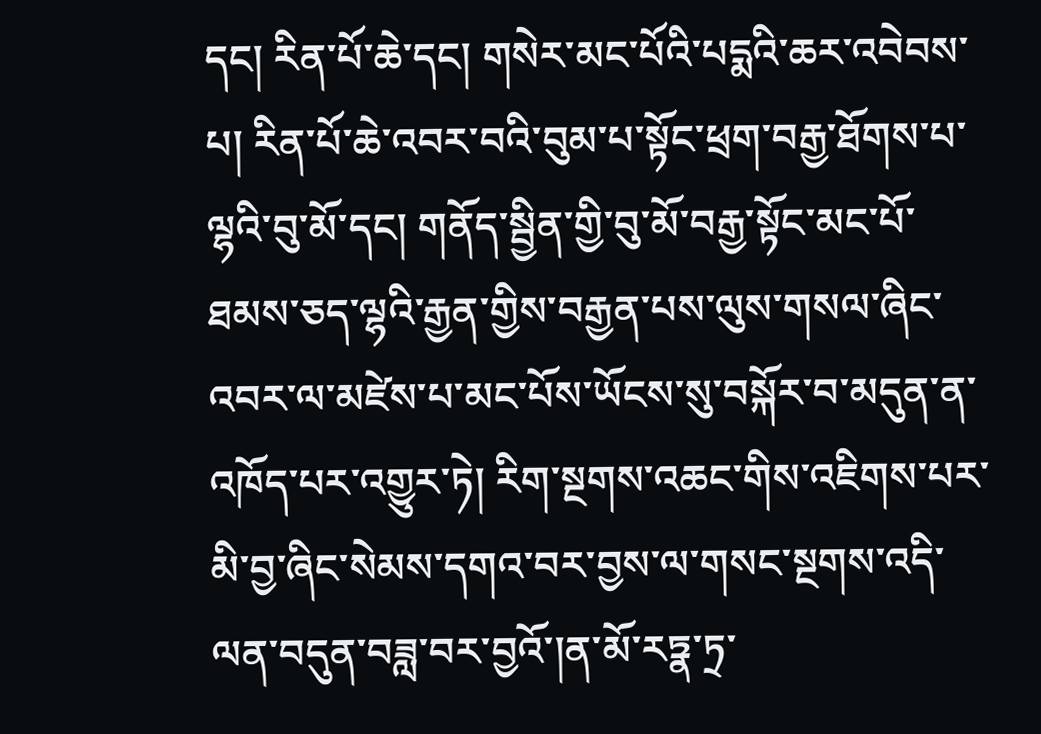དང། རིན་པོ་ཆེ་དང། གསེར་མང་པོའི་པདྨའི་ཆར་འབེབས་པ། རིན་པོ་ཆེ་འབར་བའི་བུམ་པ་སྟོང་ཕྲག་བརྒྱ་ཐོགས་པ་ ལྷའི་བུ་མོ་དང། གནོད་སྦྱིན་གྱི་བུ་མོ་བརྒྱ་སྟོང་མང་པོ་ཐམས་ཅད་ལྷའི་རྒྱན་གྱིས་བརྒྱན་པས་ལུས་གསལ་ཞིང་འབར་ལ་མཛེས་པ་མང་པོས་ཡོངས་སུ་བསྐོར་བ་མདུན་ན་ འཁོད་པར་འགྱུར་ཏེ། རིག་སྔགས་འཆང་གིས་འཇིགས་པར་མི་བྱ་ཞིང་སེམས་དགའ་བར་བྱས་ལ་གསང་སྔགས་འདི་ལན་བདུན་བཟླ་བར་བྱའོ་།ན་མོ་རཏྣ་ཏྲ་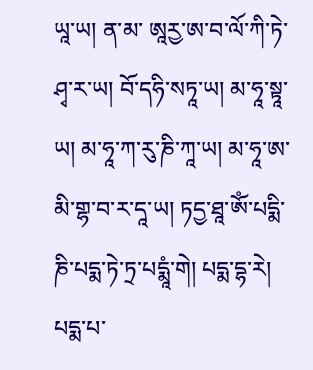ཡཱ་ཡ། ན་མ་ ཨཱརྱ་ཨ་བ་ལོ་ཀི་ཏེ་ཤྭ་ར་ཡ། བོ་དཧི་སཏཱ་ཡ། མ་ཧཱ་སྟཱ་ཡ། མ་ཧཱ་ཀ་རུ་ཎི་ཀཱ་ཡ། མ་ཧཱ་ཨ་མི་གྷ་བ་ར་དཱ་ཡ། ཏདྱ་ཐཱ་ཨོཾ་པདྨི་ཎི་པདྨ་ཏེ་ཏྲ་པདྨཱཾ་གེ། པདྨ་དྷ་རེ། པདྨ་པ་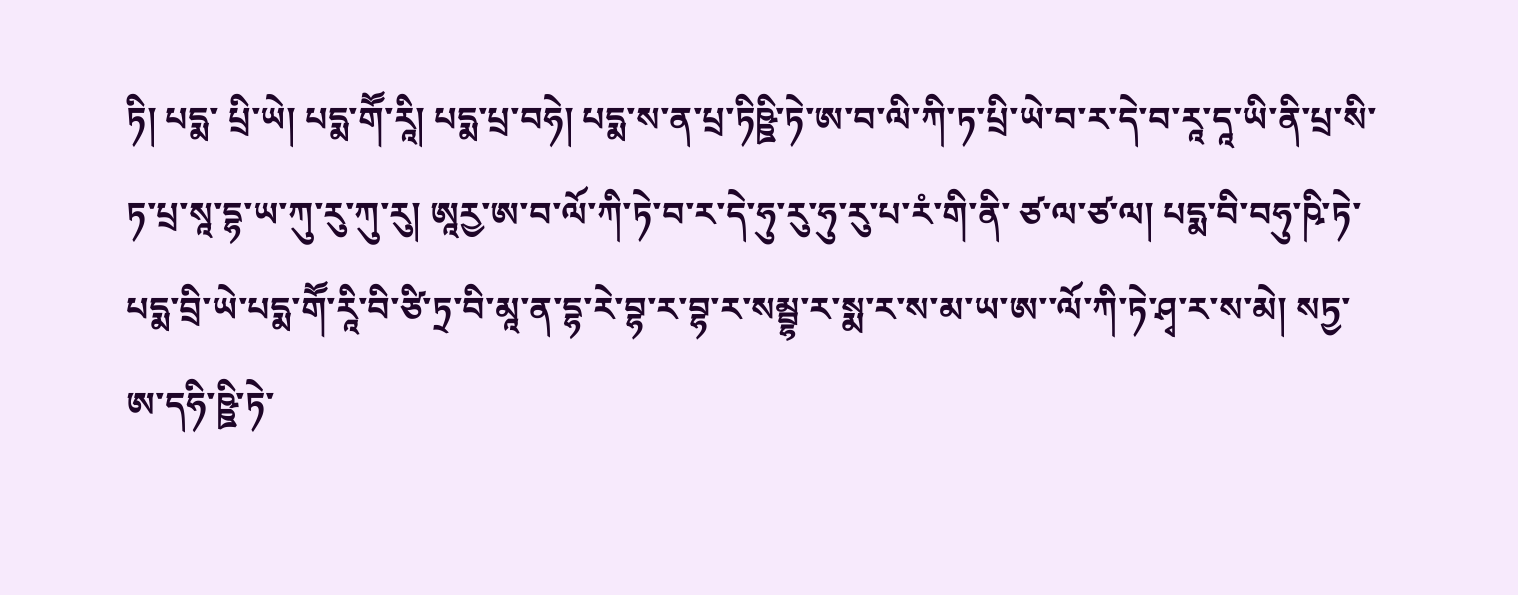ཏི། པདྨ་ པྲི་ཡེ། པདྨ་གཽ་རཱི། པདྨ་པྲ་བཧེ། པདྨ་ས་ན་པྲ་ཏིཥྛི་ཏེ་ཨ་བ་ལི་ཀི་ཏ་པྲི་ཡེ་བ་ར་དེ་བ་རཱ་དཱ་ཡི་ནི་པྲ་སི་ཏ་པྲ་སཱ་དྷ་ཡ་ཀུ་རུ་ཀུ་རུ། ཨཱརྱ་ཨ་བ་ལོ་ཀི་ཏེ་བ་ར་དེ་ཧུ་རུ་ཧུ་རུ་པ་རཾ་གི་ནི་ ཙ་ལ་ཙ་ལ། པདྨ་བི་བཧུ་ཥི་ཏེ་པདྨ་བྲི་ཡེ་པདྨ་གཽ་རཱི་བི་ཙི་ཏྲ་བི་མཱ་ན་དྷ་རེ་བྷ་ར་བྷ་ར་སམྦྷ་ར་སྨ་ར་ས་མ་ཡ་ཨ་་ལོ་ཀི་ཏེ་ཤྭ་ར་ས་མེ། སཏྱ་ཨ་དཧི་ཥྛི་ཏེ་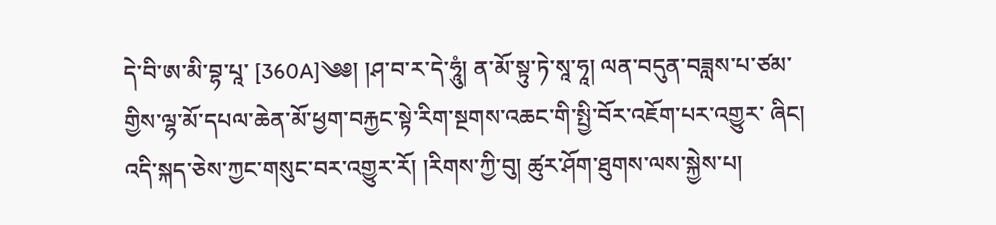དེ་བི་ཨ་མི་བྷ་པཱ་ [360A]༄༅། །ཤ་བ་ར་དེ་ཧཱུཾ། ན་མོ་སྟུ་ཏེ་སཱ་ཧཱ། ལན་བདུན་བཟླས་པ་ཙམ་གྱིས་ལྷ་མོ་དཔལ་ཆེན་མོ་ཕྱག་བརྐྱང་སྟེ་རིག་སྔགས་འཆང་གི་སྤྱི་བོར་འཇོག་པར་འགྱུར་ ཞིང། འདི་སྐད་ཅེས་ཀྱང་གསུང་བར་འགྱུར་རོ། །རིགས་ཀྱི་བུ། ཚུར་ཤོག་ཐུགས་ལས་སྐྱེས་པ།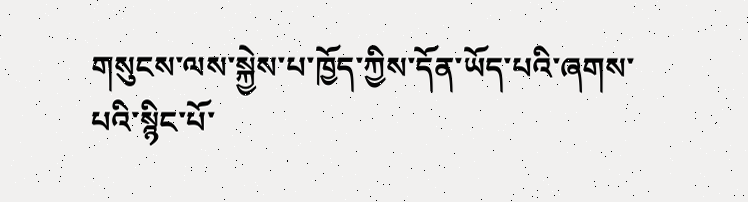གསུངས་ལས་སྐྱེས་པ་ཁྱོད་ཀྱིས་དོན་ཡོད་པའི་ཞགས་པའི་སྙིང་པོ་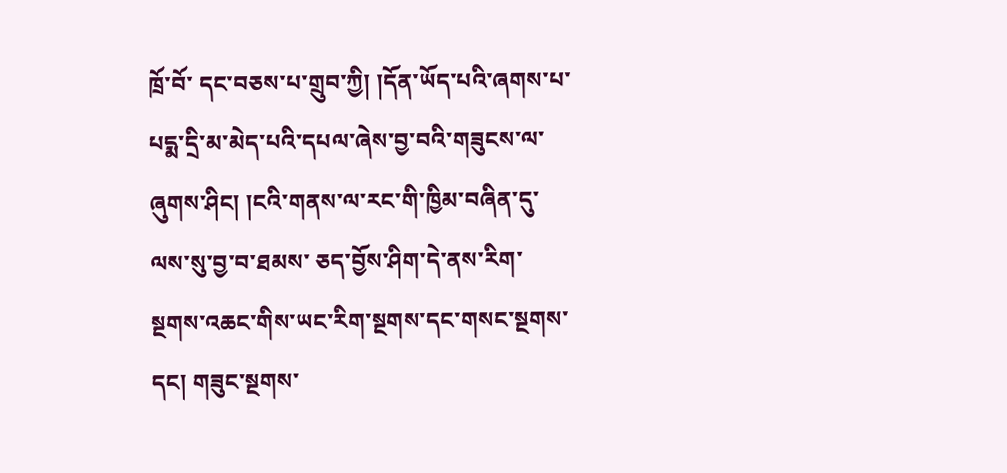ཁྲོ་བོ་ དང་བཅས་པ་གྲུབ་ཀྱི། །དོན་ཡོད་པའི་ཞགས་པ་པདྨ་དྲི་མ་མེད་པའི་དཔལ་ཞེས་བྱ་བའི་གཟུངས་ལ་ཞུགས་ཤིང། །ངའི་གནས་ལ་རང་གི་ཁྱིམ་བཞིན་དུ་ལས་སུ་བྱ་བ་ཐམས་ ཅད་བྱོས་ཤིག་དེ་ནས་རིག་སྔགས་འཆང་གིས་ཡང་རིག་སྔགས་དང་གསང་སྔགས་དང། གཟུང་སྔགས་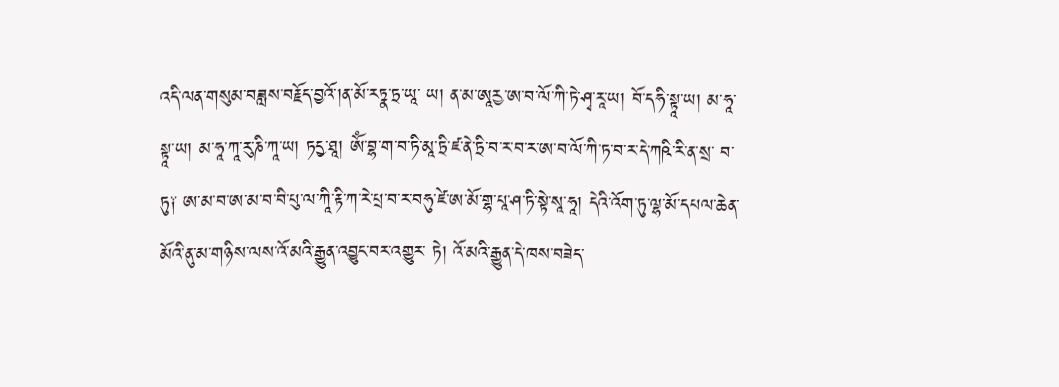འདི་ལན་གསུམ་བཟླས་བརྗོད་བྱའོ་།ན་མོ་རཏྣ་ཏྲ་ཡཱ་ ཡ། ན་མ་ཨཱརྱ་ཨ་བ་ལོ་ཀི་ཏེ་ཤྭ་རཱ་ཡ། བོ་དཧི་སྟཱ་ཡ། མ་ཧཱ་སྟཱ་ཡ། མ་ཧཱ་ཀཱ་རུ་ཎི་ཀཱ་ཡ། ཏདྱ་ཐཱ། ཨོཾ་བྷ་ག་བ་ཏི་མཱ་ཏྲི་ཛ་ནེ་ཏྲི་བ་ར་བ་ར་ཨ་བ་ལོ་ཀི་ཏ་བ་ར་དེ་ཀཥི་རི་ན་སྲ་ བ་ཏུ༑ ཨ་མ་བ་ཨ་མ་བ་བི་པུ་ལ་ཀཱི་རྟི་ཀ་རེ་པྲ་བ་ར་བཧུ་ཛེ་ཨ་མོ་གྷ་པཱ་ཤ་ཏི་སྟེ་སཱ་ཧཱ། དེའི་འོག་ཏུ་ལྷ་མོ་དཔལ་ཆེན་མོའི་ནུ་མ་གཉིས་ལས་འོ་མའི་རྒྱུན་འབྱུང་བར་འགྱུར་ ཏེ། འོ་མའི་རྒྱུན་དེ་ཁས་བཟེད་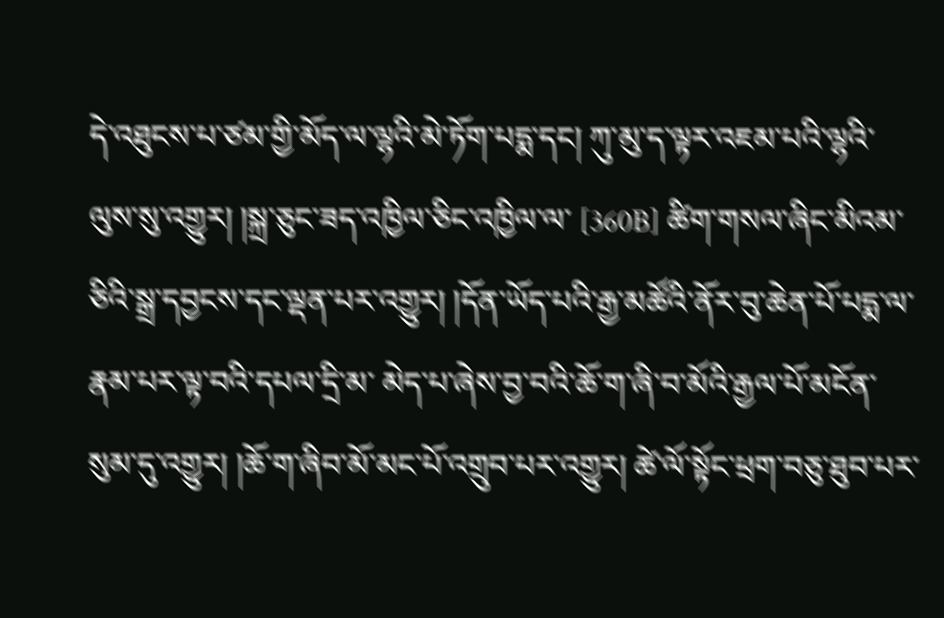དེ་འཐུངས་པ་ཙམ་གྱི་མོད་ལ་ལྷའི་མེ་ཏོག་པདྨ་དང། ཀུ་མུ་ད་ལྟར་འཇམ་པའི་ལྷའི་ལུས་སུ་འགྱུར། །སྐྲ་ཅུང་ཟད་འཁྱིལ་ཅིང་འཁྱིལ་ལ་ [360B] ཚིག་གསལ་ཞིང་མིའམ་ཅིའི་སྒྲ་དབྱངས་དང་ལྡན་པར་འགྱུར། །དོན་ཡོད་པའི་རྒྱ་མཚོའི་ནོར་བུ་ཆེན་པོ་པདྨ་ལ་རྣམ་པར་ལྟ་བའི་དཔལ་དྲི་མ་ མེད་པ་ཞེས་བྱ་བའི་ཆོ་ག་ཞི་བ་མོའི་རྒྱལ་པོ་མངོན་སུམ་དུ་འགྱུར། །ཆོ་ག་ཞིབ་མོ་མང་པོ་འགྲུབ་པར་འགྱུར། ཚེ་ལོ་སྟོང་ཕྲག་བཅུ་ཐུབ་པར་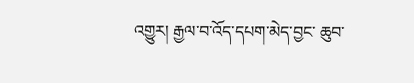འགྱུར། རྒྱལ་བ་འོད་དཔག་མེད་བྱང་ ཆུབ་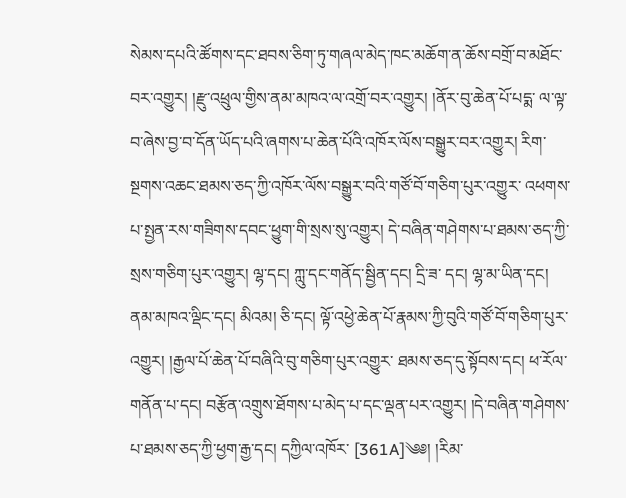སེམས་དཔའི་ཚོགས་དང་ཐབས་ཅིག་ཏུ་གཞལ་མེད་ཁང་མཆོག་ན་ཆོས་བགྲོ་བ་མཐོང་བར་འགྱུར། །རྫུ་འཕྲུལ་གྱིས་ནམ་མཁའ་ལ་འགྲོ་བར་འགྱུར། །ནོར་བུ་ཆེན་པོ་པདྨ་ ལ་ལྟ་བ་ཞེས་བྱ་བ་དོན་ཡོད་པའི་ཞགས་པ་ཆེན་པོའི་འཁོར་ལོས་བསྒྱུར་བར་འགྱུར། རིག་སྔགས་འཆང་ཐམས་ཅད་ཀྱི་འཁོར་ལོས་བསྒྱུར་བའི་གཙོ་བོ་གཅིག་པུར་འགྱུར་ འཕགས་པ་སྤྱན་རས་གཟིགས་དབང་ཕྱུག་གི་སྲས་སུ་འགྱུར། དེ་བཞིན་གཤེགས་པ་ཐམས་ཅད་ཀྱི་སྲས་གཅིག་པུར་འགྱུར། ལྷ་དང། ཀླུ་དང་གནོད་སྦྱིན་དང། དྲི་ཟ་ དང། ལྷ་མ་ཡིན་དང། ནམ་མཁའ་ལྡིང་དང། མིའམ། ཅི་དང། ལྟོ་འཕྱེ་ཆེན་པོ་རྣམས་ཀྱི་བུའི་གཙོ་བོ་གཅིག་པུར་འགྱུར། །རྒྱལ་པོ་ཆེན་པོ་བཞིའི་བུ་གཅིག་པུར་འགྱུར་ ཐམས་ཅད་དུ་སྟོབས་དང། ཕ་རོལ་གནོན་པ་དང། བརྩོན་འགྲུས་ཐོགས་པ་མེད་པ་དང་ལྡན་པར་འགྱུར། །དེ་བཞིན་གཤེགས་པ་ཐམས་ཅད་ཀྱི་ཕྱག་རྒྱ་དང། དཀྱིལ་འཁོར་ [361A]༄༅། །རིམ་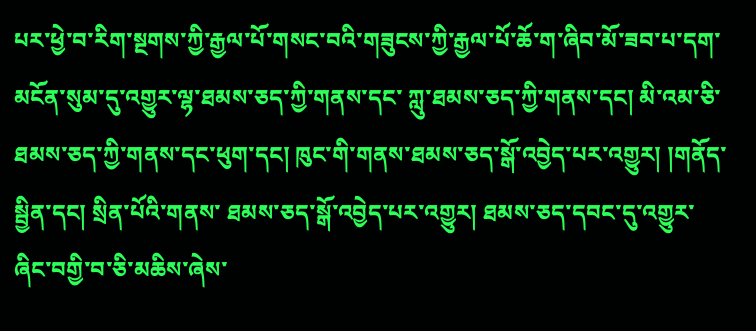པར་ཕྱེ་བ་རིག་སྔགས་ཀྱི་རྒྱལ་པོ་གསང་བའི་གཟུངས་ཀྱི་རྒྱལ་པོ་ཆོ་ག་ཞིབ་མོ་ཟབ་པ་དག་མངོན་སུམ་དུ་འགྱུར་ལྷ་ཐམས་ཅད་ཀྱི་གནས་དང་ ཀླུ་ཐམས་ཅད་ཀྱི་གནས་དང། མི་འམ་ཅི་ཐམས་ཅད་ཀྱི་གནས་དང་ཕུག་དང། ཁུང་གི་གནས་ཐམས་ཅད་སྒོ་འབྱེད་པར་འགྱུར། །གནོད་སྦྱིན་དང། སྲིན་པོའི་གནས་ ཐམས་ཅད་སྒོ་འབྱེད་པར་འགྱུར། ཐམས་ཅད་དབང་དུ་འགྱུར་ཞིང་བགྱི་བ་ཅི་མཆིས་ཞེས་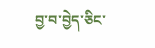བྱ་བ་བྱེད་ཅིང་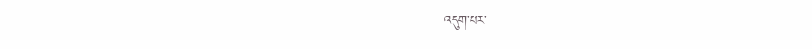འདུག་པར་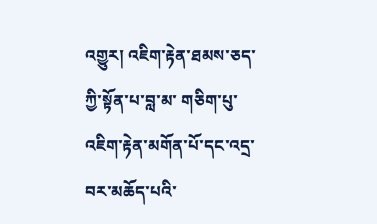འགྱུར། འཇིག་རྟེན་ཐམས་ཅད་ཀྱི་སྟོན་པ་བླ་མ་ གཅིག་པུ་འཇིག་རྟེན་མགོན་པོ་དང་འདྲ་བར་མཆོད་པའི་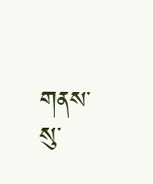གནས་སུ་